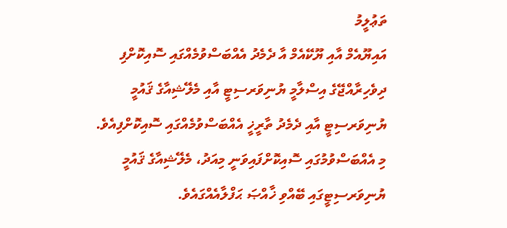ތަޢުލީމު
އައިޔޫއެމް އާއި ޔޫކޭއެމް އާ ދެމެދު އެއްބަސްވުމެއްގައި ސޮއިކޮށްފި
ދިވެހިރާއްޖޭގެ އިސްލާމީ ޔުނިވަރސިޓީ އާއި މެލޭޝިއާގެ ޤައުމީ ޔުނިވަރސިޓީ އާއި ދެމެދު ތާރީޚީ އެއްބަސްވުމެއްގައި ސޮއިކޮށްފިއެވެ. މި އެއްބަސްވުމުގައި ސޮއިކޮށްފައިވަނީ މިއަދު، މެލޭޝިއާގެ ޤައުމީ ޔުނިވަރސިޓީގައި ބޭއްވި ޚާއްޞަ ޙަފްލާއެއްގައެވެ.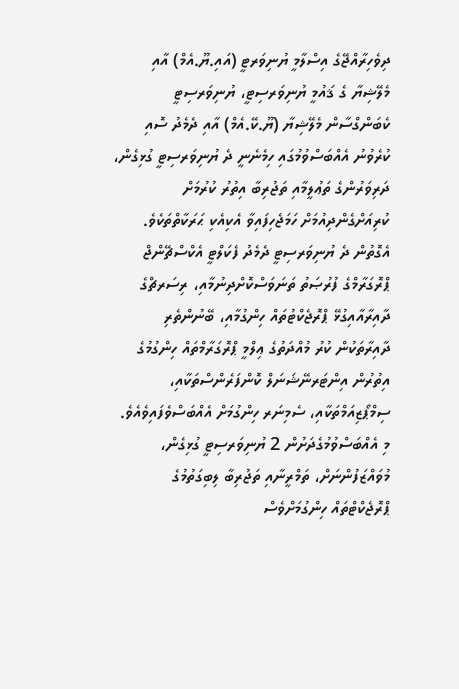ދިވެހިރާއްޖޭގެ އިސްލާމީ ޔުނިވަރޓީ (އައި.ޔޫ.އެމް) އާއި މެލޭޝިޔާ ގެ ޤައުމީ ޔުނިވަރސިޓީ، ޔުނިވަރސިޓީ ކެބަންގްސާން މެލޭޝިޔާ (ޔޫ.ކޭ.އެމް) އާއި ދެމެދު ސޮއި ކުރެވުނު އެއްބަސްވުމުގައި ހިމެނެނީ ދެ ޔުނިވަރސިޓީ ގުޅިގެން، ދަރިވަރުންގެ ތަޢުލީމާއި ތަޖުރިބާ އިތުރު ކުރުމަށް ކުރިއަށްގެންދިއުމަށް ހަމަޖެހިފައިވާ އެކިއެކި ޙަރަކާތްތަކެވެ. އެގޮތުން ދެ ޔުނިވަރސިޓީ ދެމެދު ފެކަލްޓީ އެކްސްޗޭންޖް ޕްރޮގަރާމްގެ ފުރުޞަތު ތަނަވަސްކޮށްދިނުމާއި، ރިސަރޗްގެ ދާއިރާއާއިގުޅޭ ޕްރޮޖެކްޓުތައް ހިންގުމާއި، ބޭނުންތެރި ދާއިރާތަކުން ކުރު މުއްދަތުގެ ޢިލްމީ ޕްރޮގަރާމްތައް ހިންގުމުގެ އިތުރުން އިންޓަރނޭޝަނަލް ކޮންފަރެންސްތަކާއި، ސިމްޕޯޒިއަމްތަކާއި، ސެމިނަރ ހިންގުމަށް އެއްބަސްވެފައިވެއެވެ. މި އެއްބަސްވުމުގެދަށުން 2 ޔުނިވަރސިޓީ ގުޅިގެން، މުވައްޒަފުންނަށް، ތަމްރީނާއި ތަޖުރިބާ ލިބިގަތުމުގެ ޕްރޮޖެކްޓްތައް ހިންގުމަށްވެސް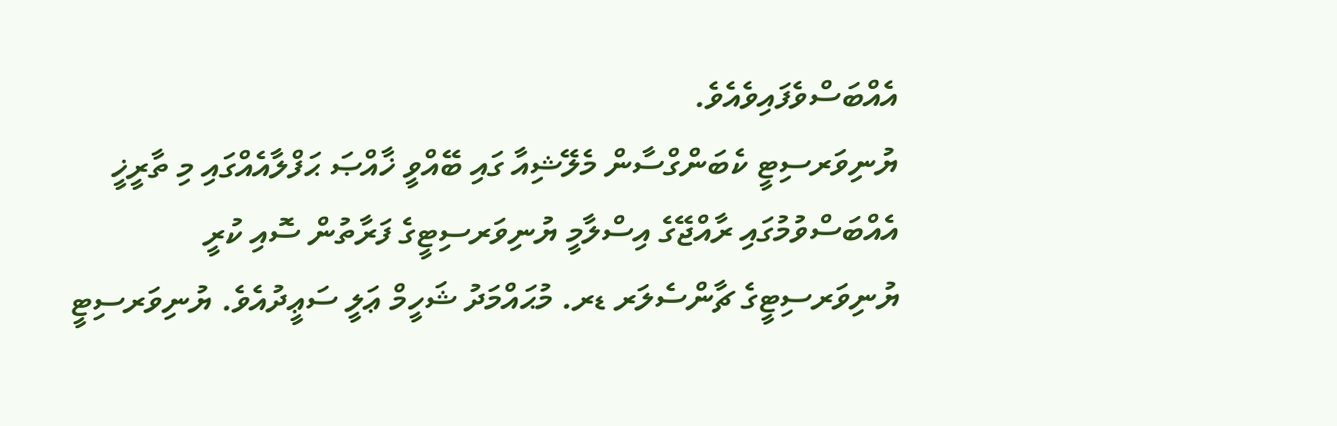އެއްބަސްވެފައިވެއެވެ.
ޔުނިވަރސިޓީ ކެބަންގްސާން މެލޭޝިއާ ގައި ބޭއްވީ ޚާއްޞަ ޙަފްލާއެއްގައި މި ތާރީޚީ އެއްބަސްވުމުގައި ރާއްޖޭގެ އިސްލާމީ ޔުނިވަރސިޓީގެ ފަރާތުން ސޮއި ކުރީ ޔުނިވަރސިޓީގެ ޗާންސެލަރ ޑރ. މުޙައްމަދު ޝަހީމް ޢަލީ ސަޢީދުއެވެ. ޔުނިވަރސިޓީ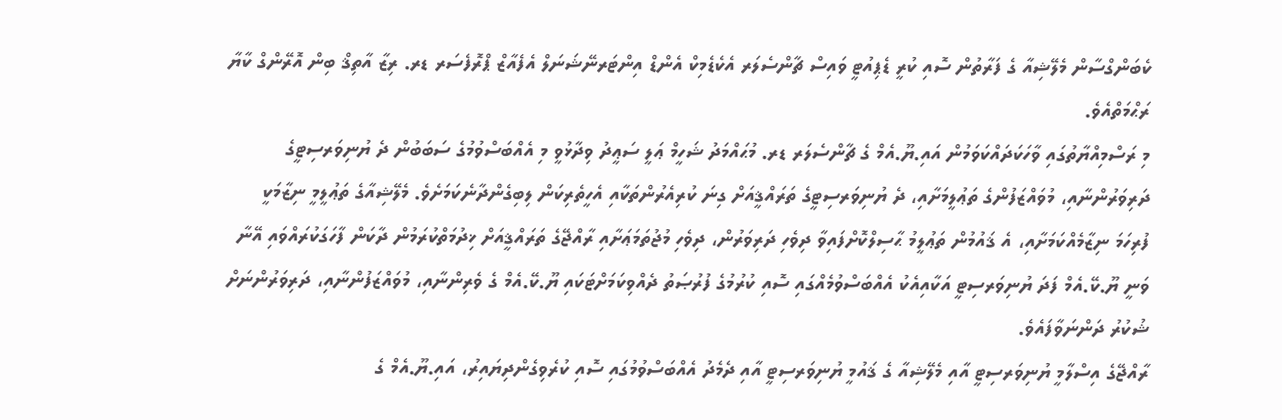ކެބަންގްސާން މެލޭޝިއާ ގެ ފަރާތުން ސޮއި ކުރީ ޑެޕިއުޓީ ވައިސް ޗާންސެލަރ އެކެޑެމިކް އެންޑް އިންޓަރނޭޝަނަލް އެފެއާޒް ޕްރޮފެސަރ ޑރ. ރިޒާ އާތިޤް ބިން އޮރޭންގް ކާޔާ ރަޙްމަތްއެވެ.
މި ރަސްމިއްޔާތުގައި ވާހަކަދައްކަވަމުން އައި.ޔޫ.އެމް ގެ ޗާންސެލަރ ޑރ. މުޙައްމަދު ޝަހީމް ޢަލީ ސަޢީދު ވިދާޅުވީ މި އެއްބަސްވުމުގެ ސަބަބުން ދެ ޔުނިވަރސިޓީގެ ދަރިވަރުންނާއި، މުވައްޒަފުންގެ ތަޢުލީމަށާއި، ދެ ޔުނިވަރސިޓީގެ ތަރައްޤީއަށް ގިނަ ކުރިއެރުންތަކާއި އެހީތެރިކަން ލިބިގެންދާނެކަމަށެވެ. މެލޭޝިއާގެ ތަޢުލީމީ ނިޒާމަކީ ފުރިހަމަ ނިޒާމެއްކަމަށާއި، އެ ޤައުމުން ތަޢުލީމު ޙާސިލްކޮށްފައިވާ ދިވެހި ދަރިވަރުން، ދިވެހި މުޖުތަމަޢަށާއި ރާއްޖޭގެ ތަރައްޤީއަށް ޚިދުމަތްކުރަމުން ދާކަން ފާހަގަކުރައްވައި އޭނާ ވަނީ ޔޫ.ކޭ.އެމް ފަދަ ޔުނިވަރސިޓީ އަކާއިއެކު އެއްބަސްވުމެއްގައި ސޮއި ކުރުމުގެ ފުރުޞަތު ދެއްވިކަމަށްޓަކައި ޔޫ.ކޭ.އެމް ގެ ވެރިންނާއި، މުވައްޒަފުންނާއި، ދަރިވަރުންނަށް ޝުކުރު ދަންނަވާފައެވެ.
ރާއްޖޭގެ އިސްލާމީ ޔުނިވަރސިޓީ އާއި މެލޭޝިއާ ގެ ޤައުމީ ޔުނިވަރސިޓީ އާއި ދެމެދު އެއްބަސްވުމުގައި ސޮއި ކުރެވިގެންދިޔައިރު، އައި.ޔޫ.އެމް ގެ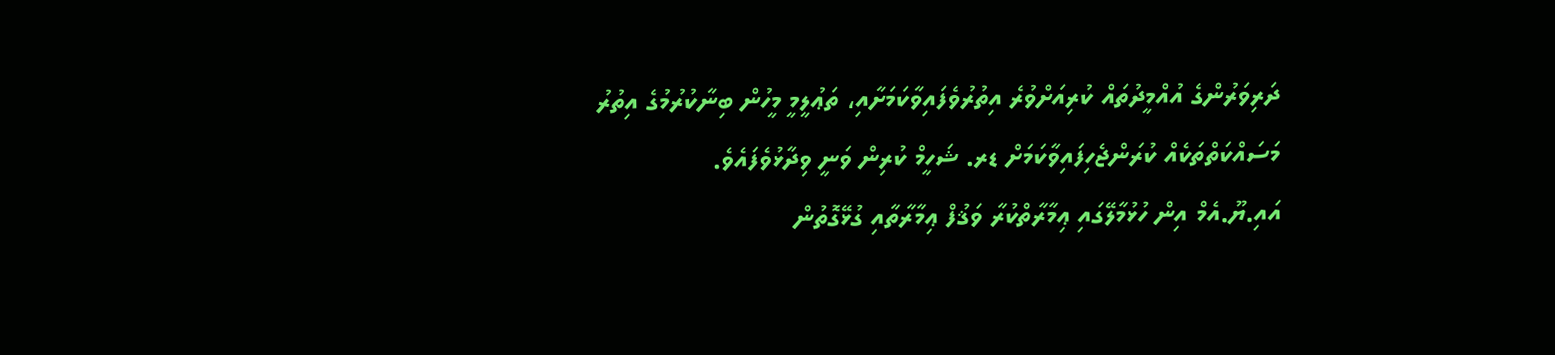ދަރިވަރުންގެ އުއްމީދުތައް ކުރިއަށްވުރެ އިތުރުވެފައިވާކަމަށާއި، ތަޢުލީމީ މީހުން ބިނާކުރުމުގެ އިތުރު މަސައްކަތްތަކެއް ކުރަންޖެހިފައިވާކަމަށް ޑރ. ޝަހީމް ކުރިން ވަނީ ވިދާޅުވެފައެވެ.
އައި.ޔޫ.އެމް އިން ހުޅުމާލޭގައި ޢިމާރާތްކުރާ ވަޤުފް ޢިމާރާތާއި ގުޅޭގޮތުން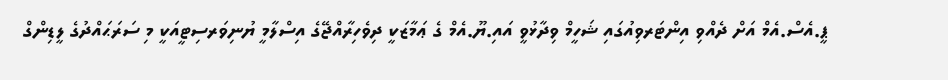ޕީ.އެސް.އެމް އަށް ދެއްވި އިންޓަރވިއުގައި ޝަހީމް ވިދާޅުވީ އައި.ޔޫ.އެމް ގެ ޢަމާޒަކީ ދިވެހިރާއްޖޭގެ އިސްލާމީ ޔުނިވަރސިޓީއަކީ މި ސަރަޙައްދުގެ ލީޑިންގް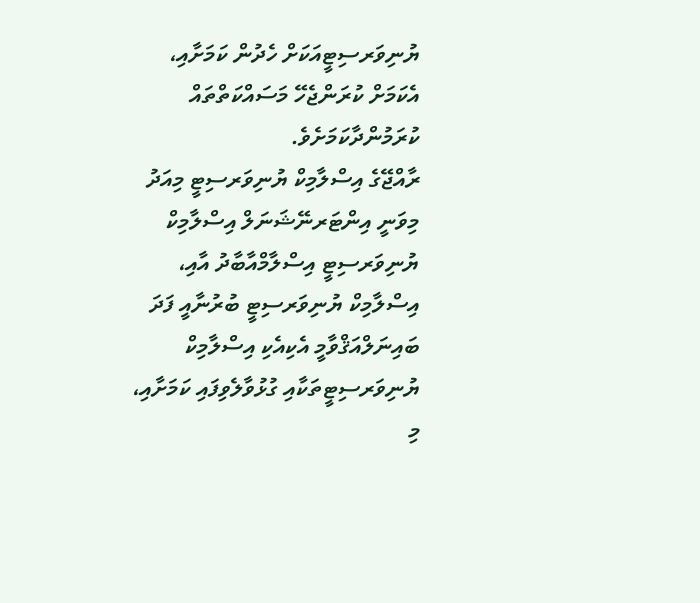ޔުނިވަރސިޓީއަކަށް ހެދުން ކަމަށާއި، އެކަމަށް ކުރަންޖެހޭ މަސައްކަތްތައް ކުރަމުންދާކަމަށެވެ.
ރާއްޖޭގެ އިސްލާމިކް ޔުނިވަރސިޓީ މިއަދު މިވަނީ އިންޓަރނޭޝަނަލް އިސްލާމިކް ޔުނިވަރސިޓީ އިސްލާމްއާބާދު އާއި، އިސްލާމިކް ޔުނިވަރސިޓީ ބުރުނާއީ ފަދަ ބައިނަލްއަޤްވާމީ އެކިއެކި އިސްލާމިކް ޔުނިވަރސިޓީތަކާއި ގުޅުވާލެވިފައި ކަމަށާއި، މި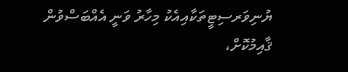ޔުނިވަރސިޓީތަކާއިއެކު މިހާރު ވަނީ އެއްބަސްވުން ޤާއިމުކޮށް،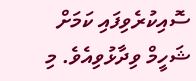ސޮއިކުރެވިފައި ކަމަށް ޝަހީމް ވިދާޅުވިއެވެ. މި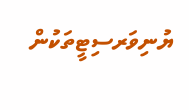ޔުނިވަރސިޓީތަކުން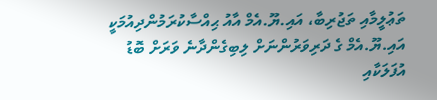ތަޢުލީމާއި ތަޖުރިބާ، އައި.ޔޫ.އެމް އާއު ޙިއްސާކުރަމުންދިއުމަކީ އައި.ޔޫ.އެމް ގެ ދަރިވަރުންނަށް ލިބިގެންދާނެ ވަރަށް ބޮޑު އުފަލަކާއި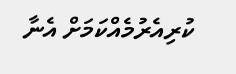ކުރިއެރުމެއްކަމަށް އެނާ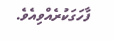ފާހަގަކުރެއްވިއެވެ.